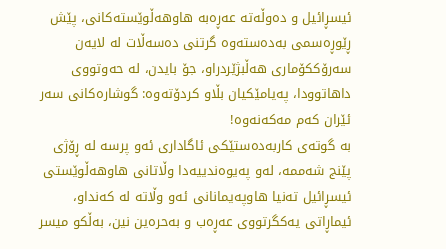ئیسڕائیل و دەوڵەتە عەڕەبە هاوهەڵوێستەکانی، پێش ڕێوڕەسمی بەدەستەوە گرتنی دەسەڵات لە لایەن سەرۆککۆماری هەڵبژێردراو، جۆ بایدن، لە حەوتووی داهاتوودا، پەیامێکیان بڵاو کردۆتەوە: گوشارەکانی سەر ئێران کەم مەکەنەوە!
بە گوتەی کاربەدەستێکی ئاگاداری ئەو پرسە لە ڕۆژی پێنج شەممە، لەو پەیوەندییەدا وڵاتانی هاوهەڵوێستی ئیسڕائیل تەنیا هاوپەیمانانی ئەو وڵاتە لە کەنداو، ئیماڕاتی یەکگرتووی عەڕەب و بەحرەین نین، بەڵکو میسر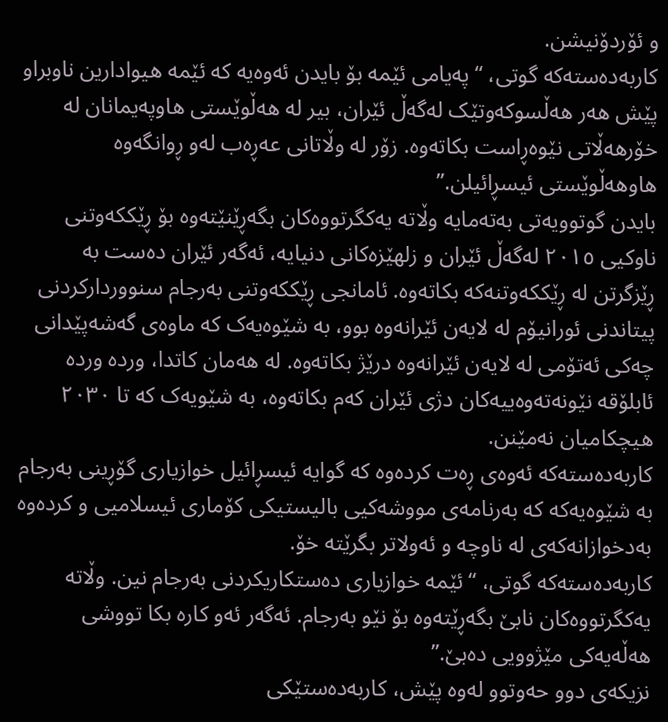و ئۆردۆنیشن.
کاربەدەستەکە گوتی، “پەیامی ئێمە بۆ بایدن ئەوەیە کە ئێمە هیوادارین ناوبراو پێش هەر هەڵسوکەوتێک لەگەڵ ئێران، بیر لە هەڵوێستی هاوپەیمانان لە خۆرهەڵاتی نێوەڕاست بکاتەوە. زۆر لە وڵاتانی عەڕەب لەو ڕوانگەوە هاوهەڵوێستی ئیسڕائیلن.”
بایدن گوتوویەتی بەتەمایە وڵاتە یەکگرتووەکان بگەڕێنێتەوە بۆ ڕێککەوتنی ناوکیی ٢٠١٥ لەگەڵ ئێران و زلهێزەکانی دنیایە، ئەگەر ئێران دەست بە ڕێزگرتن لە ڕێککەوتنەکە بکاتەوە. ئامانجی ڕێککەوتنی بەرجام سنووردارکردنی پیتاندنی ئورانیۆم لە لایەن ئێرانەوە بوو، بە شێوەیەک کە ماوەی گەشەپێدانی چەکی ئەتۆمی لە لایەن ئێرانەوە درێژ بکاتەوە. لە هەمان کاتدا، وردە وردە ئابلۆقە نێونەتەوەییەکان دژی ئێران کەم بکاتەوە، بە شێویەک کە تا ٢٠٣٠ هیچکامیان نەمێنن.
کاربەدەستەکە ئەوەی ڕەت کردەوە کە گوایە ئیسڕائیل خوازیاری گۆڕینی بەرجام بە شێوەیەکە کە بەرنامەی مووشەکیی بالیستیکی کۆماری ئیسلامیی و کردەوە بەدخوازانەکەی لە ناوچە و ئەولاتر بگرێتە خۆ.
کاربەدەستەکە گوتی، “ئێمە خوازیاری دەستکاریکردنی بەرجام نین. وڵاتە یەکگرتووەکان نابێ بگەڕێتەوە بۆ نێو بەرجام. ئەگەر ئەو کارە بکا تووشی هەڵەیەکی مێژوویی دەبێ.”
نزیکەی دوو حەوتوو لەوە پێش، کاربەدەستێکی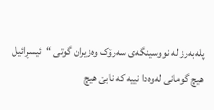پلەبەرز لە نووسینگەی سەرۆک وەزیران گوتی “ئیسڕائیل هیچ گومانی لەوەدا نییە کە نابێ هیچ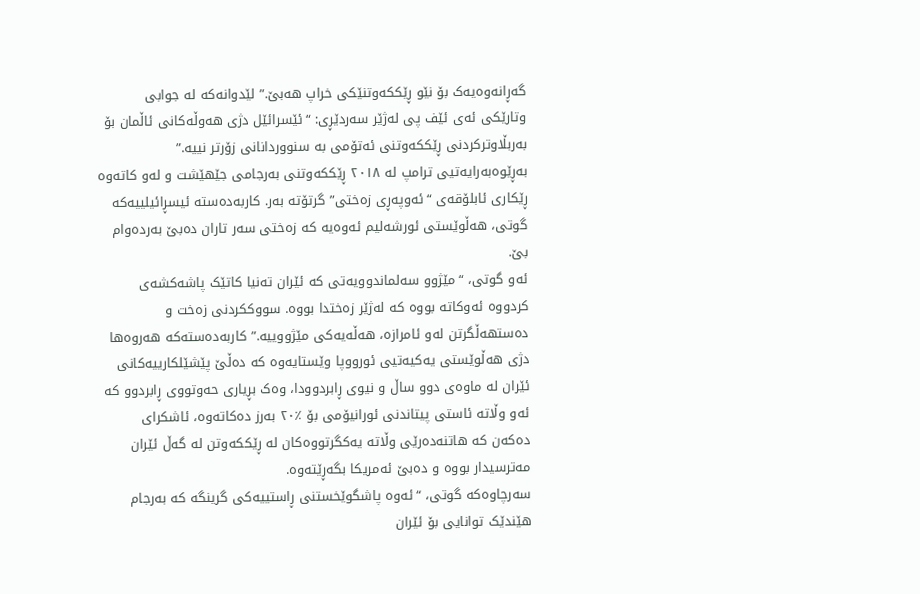گەڕانەوەیەک بۆ نێو ڕێککەوتنێکی خراپ هەبێ.” لێدوانەکە لە جوابی وتارێکی ئەی ئێف پی لەژێر سەردێڕی: “ئێسرائێل دژی هەوڵەکانی ئاڵمان بۆ بەربڵاوترکردنی ڕێککەوتنی ئەتۆمی بە سنووردانانی زۆرتر نییە.”
بەڕێوەبەرایەتیی ترامپ لە ٢٠١٨ ڕێککەوتنی بەرجامی جێهێشت و لەو کاتەوە ڕێکاری ئابلۆقەی “ئەوپەڕی زەختی” گرتۆتە بەر. کاربەدەستە ئیسڕائیلییەکە گوتی، هەڵوێستی ئورشەلیم ئەوەیە کە زەختی سەر تاران دەبێ بەردەوام بێ.
ئەو گوتی، “مێژوو سەلماندوویەتی کە ئێران تەنیا کاتێک پاشەکشەی کردووە ئەوکاتە بووە کە لەژێر زەختدا بووە. سووککردنی زەخت و دەستهەڵگرتن لەو ئامرازە، هەڵەیەکی مێژووییە.” کاربەدەستەکە هەروەها دژی هەڵوێستی یەکیەتیی ئورووپا وێستایەوە کە دەڵێ پێشێلکارییەکانی ئێران لە ماوەی دوو ساڵ و نیوی ڕابردوودا، وەک بڕیاری حەوتووی ڕابردوو کە ئەو وڵاتە ئاستی پیتاندنی ئورانیۆمی بۆ ٪٢٠ بەرز دەکاتەوە، ئاشکرای دەکەن کە هاتنەدەرێی وڵاتە یەکگرتووەکان لە ڕێککەوتن لە گەڵ ئێران مەترسیدار بووە و دەبێ ئەمریکا بگەڕێتەوە.
سەرچاوەکە گوتی، “ئەوە پاشگوێخستنی ڕاستییەکی گرینگە کە بەرجام هێندێک توانایی بۆ ئێران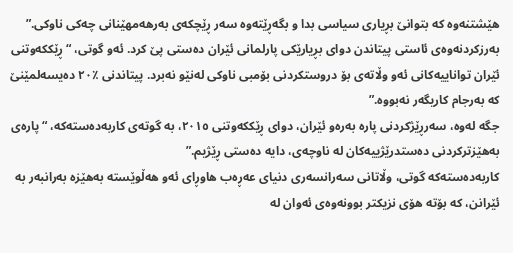هێشتنەوە کە بتوانێ بڕیاری سیاسی بدا و بگەڕێتەوە سەر ڕێچکەی بەرهەمهێنانی چەکی ناوکی.” بەرزکردنەوەی ئاستی پیتاندن دوای بڕیارێکی پارلمانی ئێران دەستی پێ کرد. ئەو گوتی، “ڕێککەوتنی ئێران تواناییەکانی ئەو وڵاتەی بۆ دروستکردنی بۆمبی ناوکی لەنێو نەبرد. پیتاندنی ٪٢٠ دەیسەلمێنێ کە بەرجام کاریگەر نەبووە.”
جگە لەوە، سەرڕێژکردنی پارە بەرەو ئێران، دوای ڕێککەوتنی ٢٠١٥، بە گوتەی کاربەدەستەکە، “پارەی بەهێزترکردنی دەستدرێژییەکان لە ناوچەی، دایە دەستی ڕێژیم.”
کاربەدەستەکە گوتی، وڵاتانی سەرانسەری دنیای عەڕەب هاوڕای ئەو هەڵوێستە بەهێزە بەرانبەر بە ئێرانن، کە بۆتە هۆی نزیکتر بوونەوەی ئەوان لە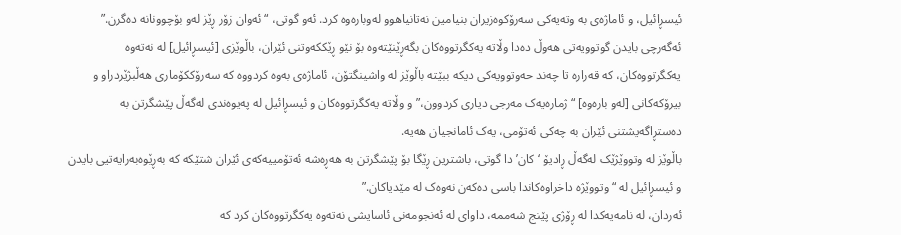ئیسڕائیل، و ئاماژەی بە وتەیەکی سەرۆکوەزیران بنیامین نەتانیاهوو لەوبارەوە کرد. ئەو گوتی، “ئەوان زۆر ڕێز لەو بۆچوونانە دەگرن.”
ئەگەرچی بایدن گوتوویەتی هەوڵ دەدا وڵاتە یەکگرتووەکان بگەڕێنێتەوە بۆ نێو ڕێککەوتنی ئێران، باڵوێزی [ئیسڕائیل] لە نەتەوە یەکگرتووەکان، کە قەرارە تا چەند حەوتوویەکی دیکە ببێتە باڵوێز لە واشینگتۆن، ئاماژەی بەوە کردووە کە سەرۆککۆماری هەڵبژێردراو و بیرۆکەکانی [لەو بارەوە] “ژمارەیەک مەرجی دیاری کردوون،” و وڵاتە یەکگرتووەکان و ئیسڕائیل لە پەیوەندی لەگەڵ پێشگرتن بە دەستڕاگەیشتنی ئێران بە چەکی ئەتۆمی، یەک ئامانجیان هەیە.
باڵوێز لە وتووێژێک لەگەڵ ڕادیۆ ‘کان’دا گوتی، باشترین ڕێگا بۆ پێشگرتن بە هەڕەشە ئەتۆمییەکەی ئێران شتێکە کە بەڕێوەبەرایەتیی بایدن و ئیسڕائیل لە “وتووێژە داخراوەکاندا باسی دەکەن نەوەک لە مێدیاکان.”
ئەردان، لە نامەیەکدا لە ڕۆژی پێنج شەممە، داوای لە ئەنجومەنی ئاسایشی نەتەوە یەکگرتووەکان کرد کە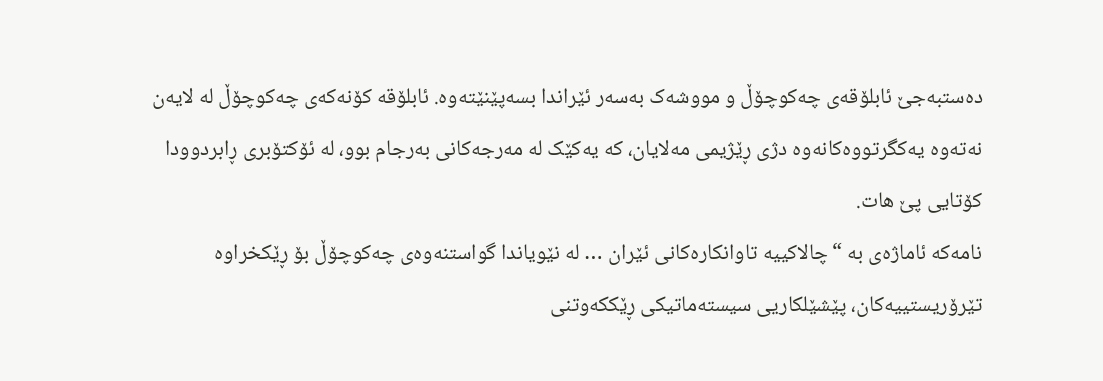دەستبەجێ ئابلۆقەی چەکوچۆڵ و مووشەک بەسەر ئێراندا بسەپێنێتەوە. ئابلۆقە کۆنەکەی چەکوچۆڵ لە لایەن نەتەوە یەکگرتووەکانەوە دژی ڕێژیمی مەلایان، کە یەکێک لە مەرجەکانی بەرجام بوو، لە ئۆکتۆبری ڕابردوودا کۆتایی پێ هات.
نامەکە ئاماژەی بە “چالاکییە تاوانکارەکانی ئێران … لە نێویاندا گواستنەوەی چەکوچۆڵ بۆ ڕێکخراوە تێرۆریستییەکان، پێشێلکاریی سیستەماتیکی ڕێککەوتنی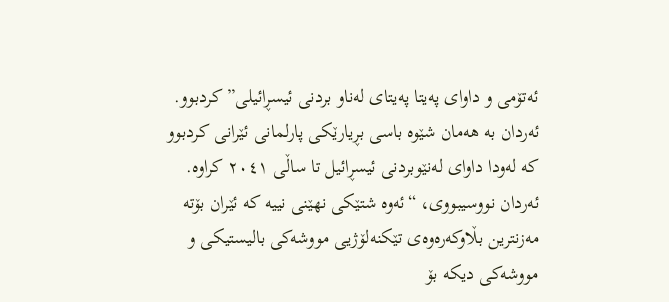ئەتۆمی و داوای پەیتا پەیتای لەناو بردنی ئیسڕائیلی” کردبوو. ئەردان بە هەمان شێوە باسی بڕیارێکی پارلمانی ئێرانی کردبوو کە لەودا داوای لەنێوبردنی ئیسڕائیل تا ساڵی ٢٠٤١ کراوە. ئەردان نووسیبووی، “ئەوە شتێکی نهێنی نییە کە ئێران بۆتە مەزنترین بڵاوکەرەوەی تێکنەلۆژیی مووشەکی بالیستیکی و مووشەکی دیکە بۆ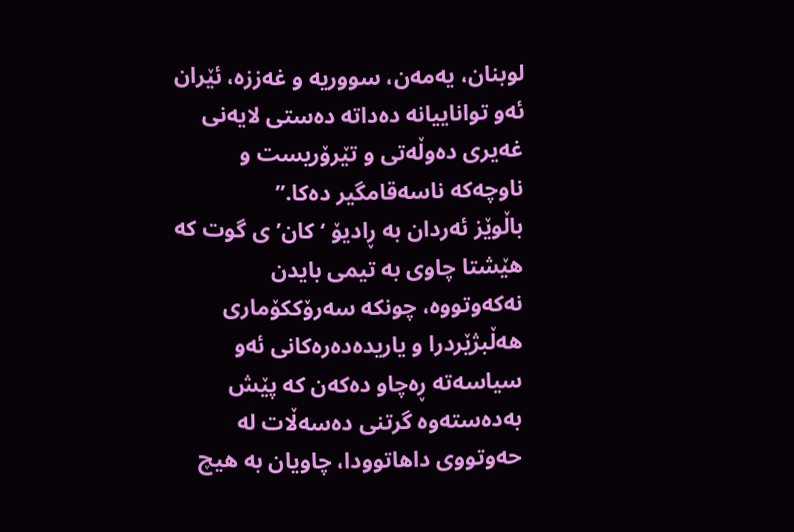لوبنان، یەمەن، سووریە و غەززە، ئێران ئەو تواناییانە دەداتە دەستی لایەنی غەیری دەوڵەتی و تێرۆریست و ناوچەکە ناسەقامگیر دەکا.”
باڵوێز ئەردان بە ڕادیۆ ‘کان’ی گوت کە هێشتا چاوی بە تیمی بایدن نەکەوتووە، چونکە سەرۆککۆماری هەڵبژێردرا و یاریدەدەرەکانی ئەو سیاسەتە ڕەچاو دەکەن کە پێش بەدەستەوە گرتنی دەسەڵات لە حەوتووی داهاتوودا، چاویان بە هیچ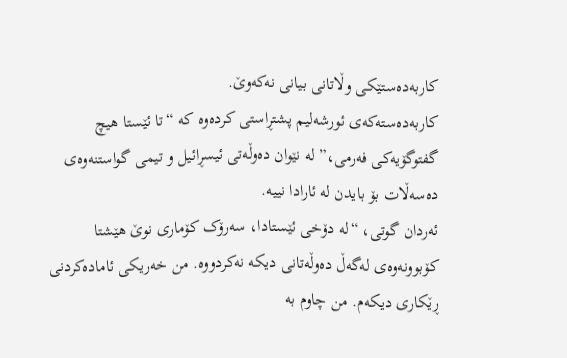کاربەدەستێکی وڵاتانی بیانی نەکەوێ.
کاربەدەستەکەی ئورشەلیم پشتڕاستی کردەوە کە “تا ئێستا هیچ گفتوگۆیەکی فەرمی،” لە نێوان دەوڵەتی ئیسڕائیل و تیمی گواستنەوەی دەسەڵات بۆ بایدن لە ئارادا نییە.
ئەردان گوتی، “لە دۆخی ئێستادا، سەرۆک کۆماری نوێ هێشتا کۆبوونەوەی لەگەڵ دەوڵەتانی دیکە نەکردووە. من خەریکی ئامادەکردنی ڕێکاری دیکەم. من چاوم بە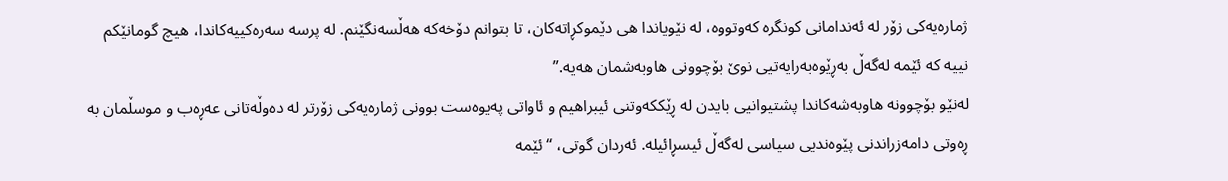ژمارەیەکی زۆر لە ئەندامانی کونگرە کەوتووە، لە نێویاندا هی دێموکڕاتەکان، تا بتوانم دۆخەکە هەڵسەنگێنم. لە پرسە سەرەکییەکاندا، هیچ گومانێکم نییە کە ئێمە لەگەڵ بەڕێوەبەرایەتیی نوێ بۆچوونی هاوبەشمان هەیە.”
لەنێو بۆچوونە هاوبەشەکاندا پشتیوانیی بایدن لە ڕێککەوتنی ئیبراهیم و ئاواتی پەیوەست بوونی ژمارەیەکی زۆرتر لە دەوڵەتانی عەڕەب و موسڵمان بە ڕەوتی دامەزراندنی پێوەندیی سیاسی لەگەڵ ئیسڕائیلە. ئەردان گوتی، “ئێمە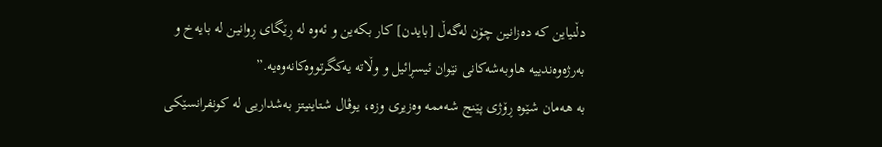دڵنیاین کە دەزانین چۆن لەگەڵ [بایدن] کار بکەین و ئەوە لە ڕێگای ڕوانین لە بایەخ و بەرژەوەندییە هاوبەشەکانی نێوان ئیسڕائیل و وڵاتە یەکگرتووەکانەوەیە.”
بە هەمان شێوە ڕۆژی پێنج شەممە وەزیری وزە، یوڤال شتاینیتز بەشداریی لە کونفرانسێکی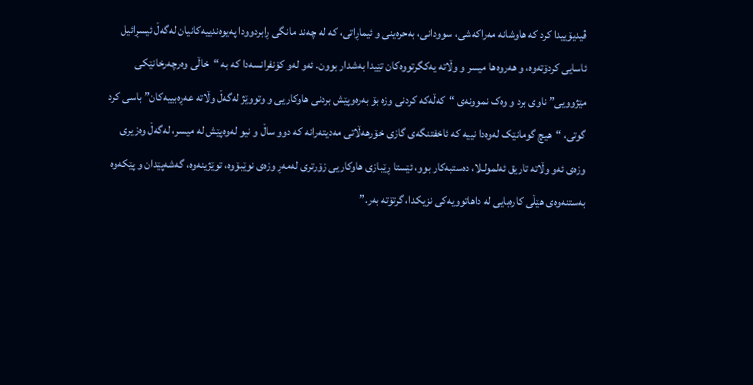ڤیدیۆییدا کرد کە هاوشانە مەراکەشی، سوودانی، بەحرەینی و ئیماڕاتی، کە لە چەند مانگی ڕابردوودا پەیوەندییەکانیان لەگەڵ ئیسڕائیل ئاسایی کردۆتەوە، و هەروەها میسر و وڵاتە یەکگرتووەکان تێیدا بەشدار بوون. ئەو لەو کۆنفرانسەدا کە بە “خاڵی وەرچەرخانێکی مێژوویی” ناوی برد و وەک نموونەی “کەڵەکە کردنی وزە بۆ بەرەوپێش بردنی هاوکاریی و وتووێژ لەگەڵ وڵاتە عەڕەبییەکان” باسی کرد گوتی، “هیچ گومانێک لەوەدا نییە کە ئاخفتنگەی گازی خۆرهەڵاتی مەدیتەرانە کە دوو ساڵ و نیو لەوەپێش لە میسر، لەگەڵ وەزیری وزەی ئەو وڵاتە تاریق ئەلمولـلا، دەستبەکار بوو، ئێستا ڕێبازی هاوکاریی زۆرتری لەمەڕ وزەی نوێبۆوە، توێژینەوە، گەشەپێدان و پێکەوە بەستنەوەی هێڵی کارەبایی لە داهاتوویەکی نزیکدا، گرتۆتە بەر.”